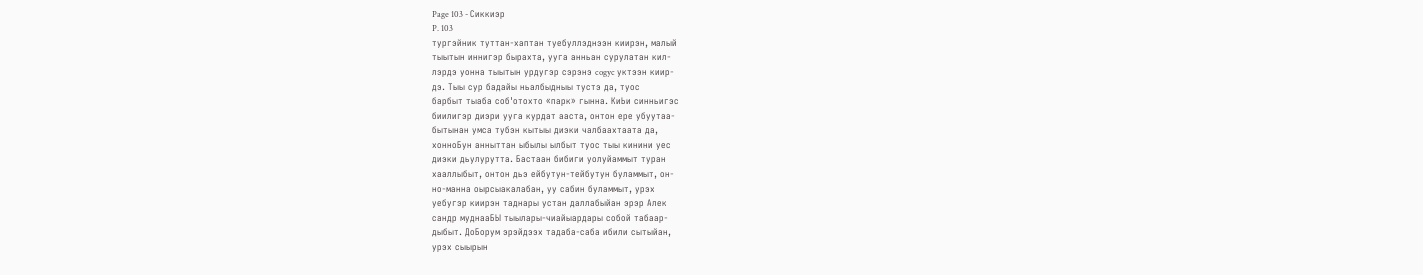Page 103 - Сиккиэр
P. 103
тургэйник туттан-хаптан туебуллэднээн киирэн, малый
тыытын иннигэр бырахта, ууга анньан сурулатан кил-
лэрдэ уонна тыытын урдугэр сэрэнэ cogyc уктээн киир-
дэ. Тыы сур бадайы ньалбыдныы тустэ да, туос
барбыт тыаба соб'отохто «парк» гынна. КиЬи синньигэс
биилигэр диэри ууга курдат ааста, онтон ере убуутаа-
бытынан умса тубэн кытыы диэки чалбаахтаата да,
хонноБун анныттан ыбылы ылбыт туос тыы кинини уес
диэки дьулурутта. Бастаан бибиги уолуйаммыт туран
хааллыбыт, онтон дьэ ейбутун-тейбутун буламмыт, он-
но-манна оырсыакалабан, уу сабин буламмыт, урэх
уебугэр киирэн таднары устан даллабыйан эрэр Алек
сандр муднааБЫ тыылары-чиайыардары собой табаар-
дыбыт. ДоБорум эрэйдээх тадаба-саба ибили сытыйан,
урэх сыырын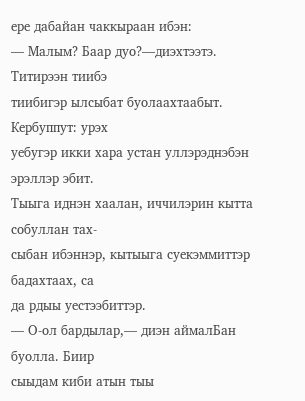ере дабайан чаккыраан ибэн:
— Малым? Баар дуо?—диэхтээтэ. Титирээн тиибэ
тиибигэр ылсыбат буолаахтаабыт. Кербуппут: урэх
уебугэр икки хара устан уллэрэднэбэн эрэллэр эбит.
Тыыга иднэн хаалан, иччилэрин кытта собуллан тах-
сыбан ибэннэр, кытыыга суекэммиттэр бадахтаах, са
да рдыы уестээбиттэр.
— О-ол бардылар,— диэн аймалБан буолла. Биир
сыыдам киби атын тыы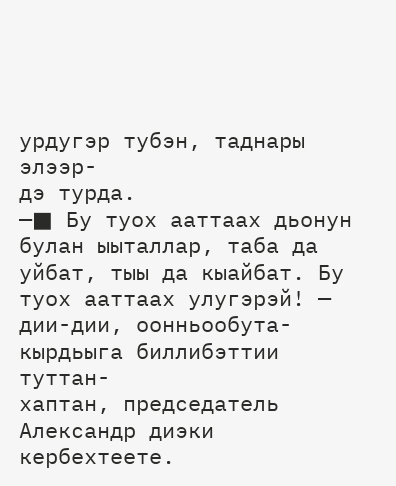урдугэр тубэн, таднары элээр-
дэ турда.
—■ Бу туох ааттаах дьонун булан ыыталлар, таба да
уйбат, тыы да кыайбат. Бу туох ааттаах улугэрэй! —
дии-дии, оонньообута-кырдьыга биллибэттии туттан-
хаптан, председатель Александр диэки кербехтеете.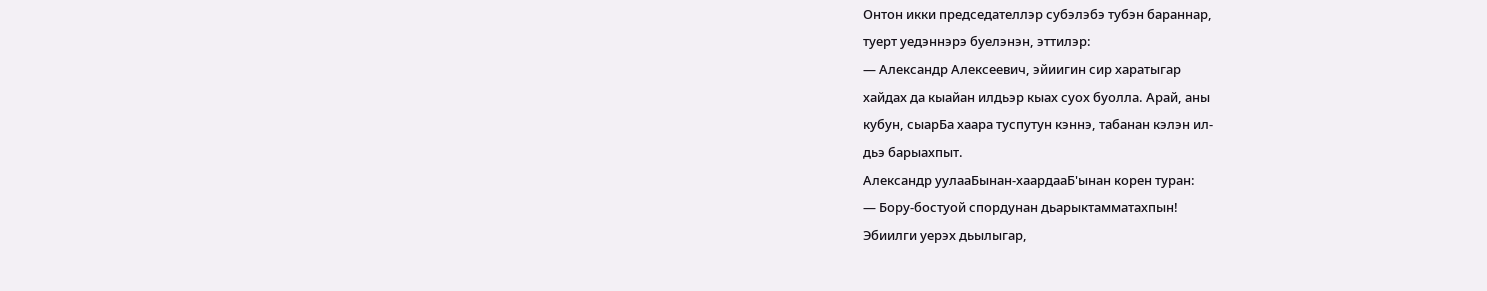Онтон икки председателлэр субэлэбэ тубэн бараннар,
туерт уедэннэрэ буелэнэн, эттилэр:
— Александр Алексеевич, эйиигин сир харатыгар
хайдах да кыайан илдьэр кыах суох буолла. Арай, аны
кубун, сыарБа хаара туспутун кэннэ, табанан кэлэн ил-
дьэ барыахпыт.
Александр уулааБынан-хаардааБ'ынан корен туран:
— Бору-бостуой спордунан дьарыктамматахпын!
Эбиилги уерэх дьылыгар,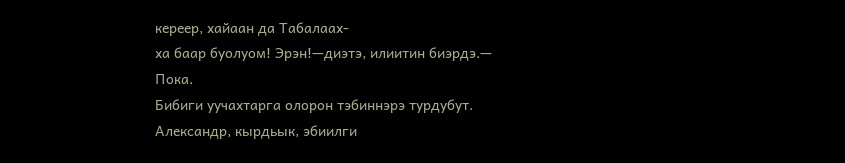кереер, хайаан да Табалаах-
ха баар буолуом! Эрэн!—диэтэ, илиитин биэрдэ.—
Пока.
Бибиги уучахтарга олорон тэбиннэрэ турдубут.
Александр, кырдьык, эбиилги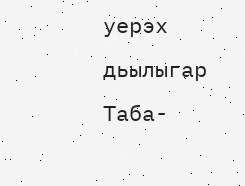уерэх дьылыгар Таба-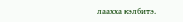лаахха кэлбитэ.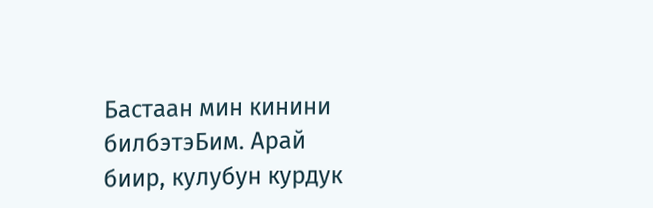Бастаан мин кинини билбэтэБим. Арай
биир, кулубун курдук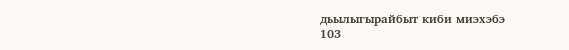дьылыгырайбыт киби миэхэбэ
103